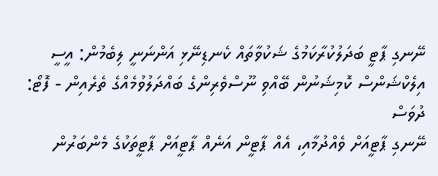ނޭނގި ޕާޓީ ބަދަލުކުރާކަމުގެ ޝަކުވާތައް ކެނޑިނޭޅި އަންނަނީ ލިބެމުން: އީސީ
އިލެކްޝަންސް ކޮމިޝަނުން ބޭއްވި ނޫސްވެރިންގެ ބައްދަލުވުމެއްގެ ތެރެއިން - ފޮޓޯ: ދުވަސް
ނޭނގި ޕާޓީއަށް ވެއްދުމާއި، އެއް ޕާޓީން އަނެއް ޕާޓީއަށް ޕާޓީތަކުގެ މެންބަރުން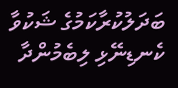ބަދަލުކުރާކަމުގެ ޝަކުވާ ކެނޑިނޭޅި ލިބެމުންދާ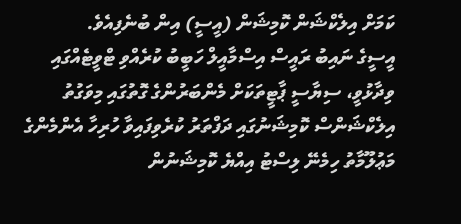ކަމަށް އިލެކްޝަން ކޮމިޝަން (އީސީ) އިން ބުނެފިއެވެ.
އީސީގެ ނައިބު ރައީސް އިސްމާއީލް ހަބީބު ކުރެއްވި ޓްވީޓެއްގައި ވިދާޅުވީ، ސިޔާސީ ޕާޓީތަކަށް މެންބަރުންގެ ގޮތުގައި މިވަގުތު އިލެކްޝަންސް ކޮމިޝަނުގައި ދަފްތަރު ކުރެވިފައިވާ ހުރިހާ އެންމެންގެ މަޢުލޫމާތު ހިމެނޭ ލިސްޓު އިއްޔެ ކޮމިޝަނުން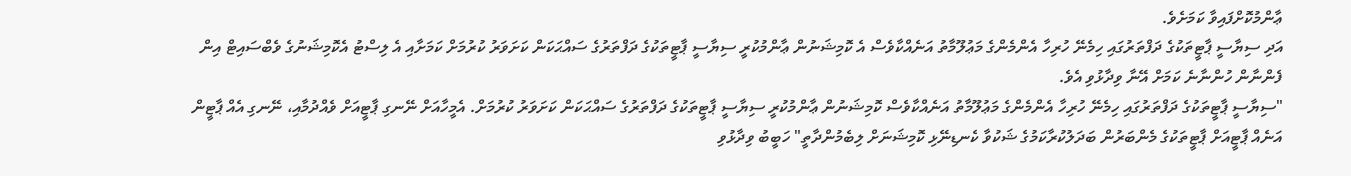ޢާންމުކޮށްފައިވާ ކަމަށެވެ.
އަދި ސިޔާސީ ޕާޓީތަކުގެ ދަފްތަރުގައި ހިމެނޭ ހުރިހާ އެންމެންގެ މަޢުލޫމާތު އަނެއްކާވެސް އެ ކޮމިޝަނުން ޢާންމުކުރީ ސިޔާސީ ޕާޓީތަކުގެ ދަފްތަރުގެ ސައްޙަކަން ކަށަވަރު ކުރުމަށް ކަމަށާއި އެ ލިސްޓު އެކޮމިޝަނުގެ ވެބްސައިޓް އިން ފެންނާން ހުންނާނެ ކަމަށް އޭނާ ވިދާޅުވި އެވެ.
"ސިޔާސީ ޕާޓީތަކުގެ ދަފްތަރުގައި ހިމެނޭ ހުރިހާ އެންމެންގެ މަޢުލޫމާތު އަނެއްކާވެސް ކޮމިޝަނުން ޢާންމުކުރީ ސިޔާސީ ޕާޓީތަކުގެ ދަފްތަރުގެ ސައްޙަކަން ކަށަވަރު ކުރުމަށް. އެމީހާއަށް ނޭނގި ޕާޓީއަށް ވެއްދުމާއި، ނޭނގި އެއް ޕާޓީން އަނެއް ޕާޓީއަށް ޕާޓީތަކުގެ މެންބަރުން ބަދަލުކުރާކަމުގެ ޝަކުވާ ކެނޑިނޭޅި ކޮމިޝަނަށް ލިބެމުންދާތީ" ހަބީބު ވިދާޅުވި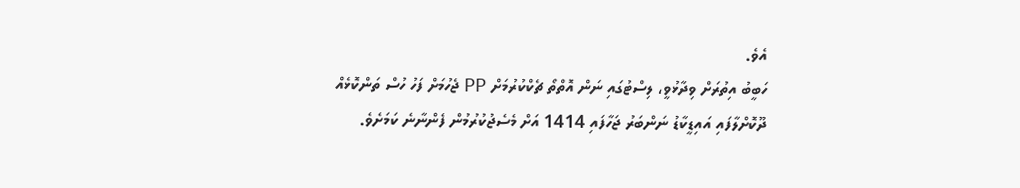އެވެ.
ހަބީބު އިތުރަށް ވިދާޅުވީ، ލިސްޓުގައި ނަން އޮތްތޯ ޗެކްކުރުމަށް PP ޖެހުމަށް ފަހު ހުސް ތަންކޮޅެއް ދޫކޮށްލާފައި އައިޑީކާޑު ނަންބަރު ޖަހާފައި 1414 އަށް މެސެޖުކުރުމުން ފެންނާނެ ކަމަށެވެ.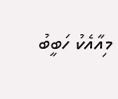މިއާއެކު ހަބީބު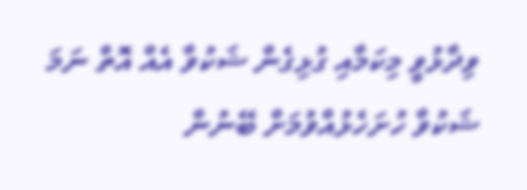ވިދާޅުވީ މިކަމާއި ގުޅިގެން ޝަކުވާ އެއް އޮތް ނަމަ ޝަކުވާ ހުށަހެޅުއްވުމަށް ބޭނުން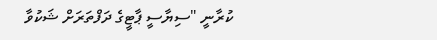ކުރާނީ "ސިޔާސީ ޕާޓީގެ ދަފްތަރަށް ޝަކުވާ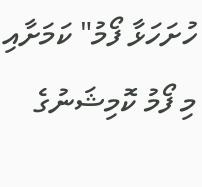ހުށަހަޅާ ފޯމު" ކަމަށާއި މި ފޯމު ކޮމިޝަނުގެ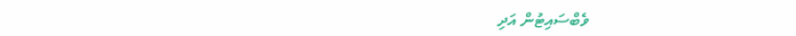ވެބްސައިޓުން އަދި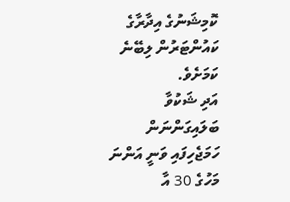ކޮމިޝަނުގެ އިދާރާގެ ކައުންޓަރުން ލިބޭނެ ކަމަށެވެ.
އަދި ޝަކުވާ ބަލައިގަންނަން ހަމަޖެހިފައި ވަނީ އަންނަ މަހުގެ 30 އާ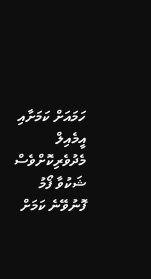ހަމައަށް ކަމަށާއި އީމެއިލް މެދުވެރިކޮށްވެސް ޝަކުވާ ފޯމު ފޮނުވޭނެ ކަމަށް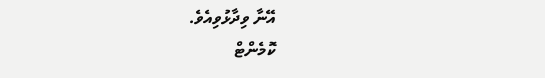އޭނާ ވިދާޅުވިއެވެ.
ކޮމެންޓް